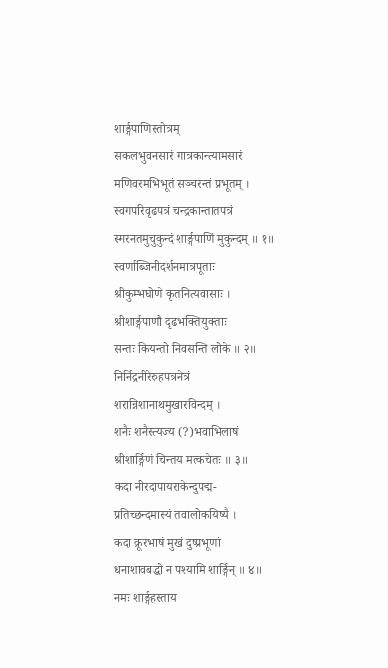शार्ङ्गपाणिस्तोत्रम्
सकलभुवनसारं गात्रकान्त्यामसारं
मणिवरमभिभूतं सञ्चरन्तं प्रभूतम् ।
स्वगपरिवृढपत्रं चन्द्रकान्तातपत्रं
स्मरनतमुचुकुन्दं शार्ङ्गपाणिं मुकुन्दम् ॥ १॥
स्वर्णाब्जिनीदर्शनमात्रपूताः
श्रीकुम्भघोणे कृतनित्यवासाः ।
श्रीशार्ङ्गपाणौ दृढभक्तियुक्ताः
सन्तः कियन्तो निवसन्ति लोके ॥ २॥
निर्निद्रनीरेरुहपत्रनेत्रं
शरान्निशानाथमुखारविन्दम् ।
शनैः शनैस्त्यज्य (?)भवाभिलाषं
श्रीशार्ङ्गिणं चिन्तय मत्कचेतः ॥ ३॥
कदा नीरदापायराकेन्दुपद्म-
प्रतिच्छन्दमास्यं तवालोकयिष्यै ।
कदा क्रूरभाषं मुखं दुष्प्रभूणां
धनाशावबद्धो न पश्यामि शार्ङ्गिन् ॥ ४॥
नमः शार्ङ्गहस्ताय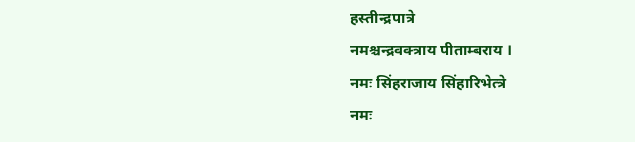हस्तीन्द्रपात्रे
नमश्चन्द्रवक्त्राय पीताम्बराय ।
नमः सिंहराजाय सिंहारिभेत्त्रे
नमः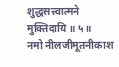शुद्धसत्त्वात्मने मुक्तिदायि ॥ ५॥
नमो नीलजीमूतनीकाश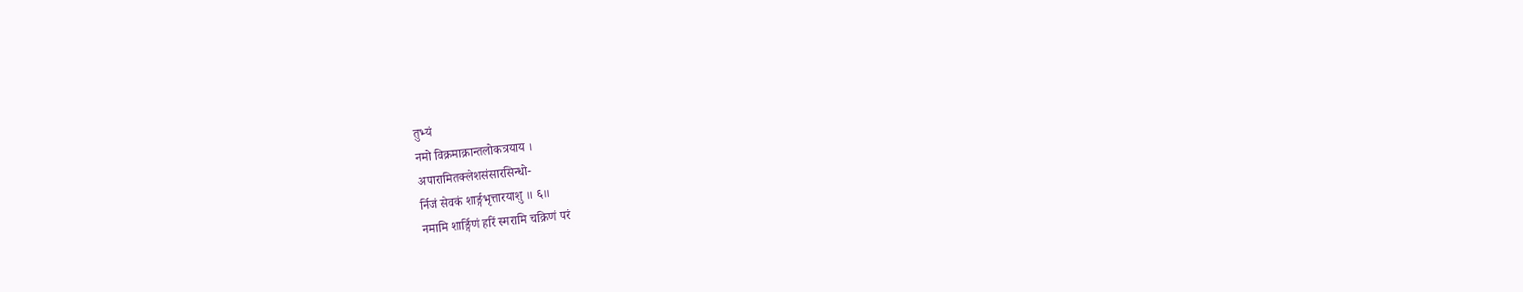तुभ्यं
नमो विक्रमाक्रान्तलोकत्रयाय ।
अपारामितक्लेशसंसारसिन्धो-
र्निजं सेवकं शार्ङ्गभृत्तारयाशु ॥ ६॥
नमामि शार्ङ्गिणं हरिं स्मरामि चक्रिणं परं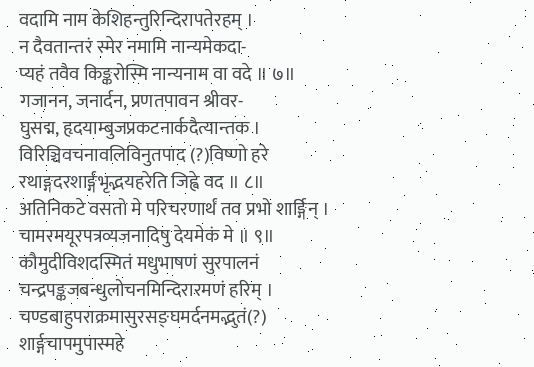वदामि नाम केशिहन्तुरिन्दिरापतेरहम् ।
न दैवतान्तरं स्मेर नमामि नान्यमेकदा-
प्यहं तवैव किङ्करोस्मि नान्यनाम वा वदे ॥ ७॥
गजानन, जनार्दन, प्रणतपावन श्रीवर-
घुसद्म, हृदयाम्बुजप्रकटनार्कदैत्यान्तक ।
विरिञ्चिवचनावलिविनुतपाद (?)विष्णो हरे
रथाङ्गदरशार्ङ्गभृद्भयहरेति जिह्वे वद ॥ ८॥
अतिनिकटे वसतो मे परिचरणार्थं तव प्रभो शार्ङ्गिन् ।
चामरमयूरपत्रव्यजनादिषु देयमेकं मे ॥ ९॥
कौमुदीविशदस्मितं मधुभाषणं सुरपालनं
चन्द्रपङ्कजबन्धुलोचनमिन्दिरारमणं हरिम् ।
चण्डबाहुपराक्रमासुरसङ्घमर्दनमद्भुतं(?)
शार्ङ्गचापमुपास्महे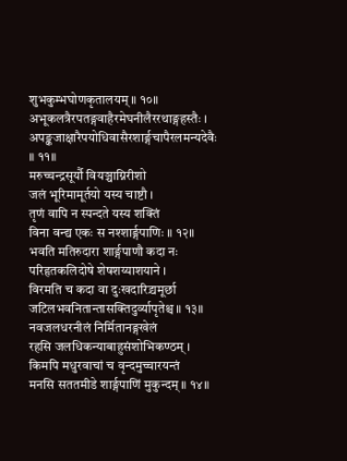शुभकुम्भघोणकृतालयम् ॥ १०॥
अभूकलत्रैरपतङ्गवाहैरमेघनीलैररथाङ्गहस्तैः ।
अपङ्कजाक्षारैपयोधिवासैरशार्ङ्गचापैरलमन्यदेवैः ॥ ११॥
मरुच्चन्द्रसूर्यौ वियञ्चाग्निरीशो
जलं भूरिमामूर्तयो यस्य चाष्टौ ।
तृणं वापि न स्पन्दते यस्य शक्तिं
विना वन्द्य एकः स नश्शार्ङ्गपाणिः ॥ १२॥
भवति मतिरुदारा शार्ङ्गपाणौ कदा नः
परिहृतकलिदोषे शेषशय्याशयाने ।
विरमति च कदा वा दुःखदारिद्र्यमूर्छा
जटिलभवनितान्तासक्तिदुर्व्यापृतेश्च ॥ १३॥
नवजलधरनीलं निर्मितानङ्गखेलं
रहसि जलधिकन्याबाहुसंशोभिकण्ठम् ।
किमपि मधुरवाचां च वृन्दमुच्चारयन्तं
मनसि सततमीडे शार्ङ्गपाणिं मुकुन्दम् ॥ १४॥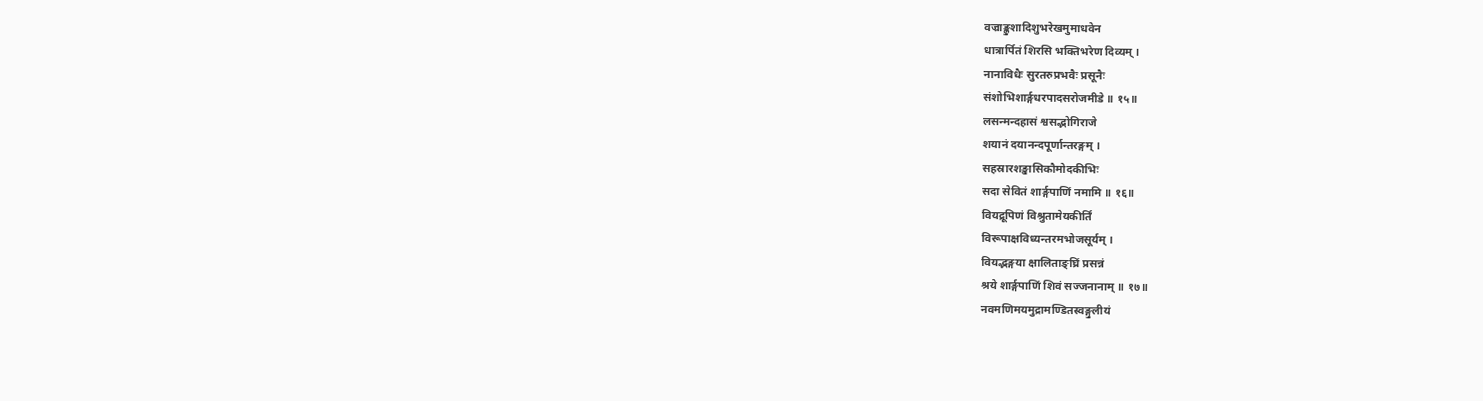वज्राङ्कुशादिशुभरेखमुमाधवेन
धात्रार्पितं शिरसि भक्तिभरेण दिव्यम् ।
नानाविधैः सुरतरुप्रभवैः प्रसूनैः
संशोभिशार्ङ्गधरपादसरोजमीडे ॥ १५॥
लसन्मन्दहासं श्वसद्भोगिराजे
शयानं दयानन्दपूर्णान्तरङ्गम् ।
सहस्रारशङ्खासिकौमोदकीभिः
सदा सेवितं शार्ङ्गपाणिं नमामि ॥ १६॥
वियद्रूपिणं विश्रुतामेयकीर्तिं
विरूपाक्षविध्यन्तरमभोजसूर्यम् ।
वियद्भङ्गया क्षालिताङ्घ्रिं प्रसन्नं
श्रये शार्ङ्गपाणिं शिवं सज्जनानाम् ॥ १७॥
नवमणिमयमुद्रामण्डितस्वङ्गुलीयं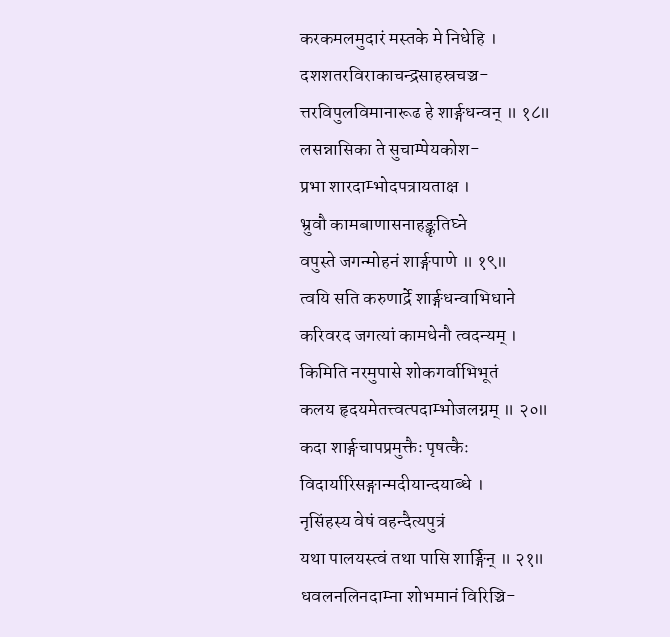करकमलमुदारं मस्तके मे निधेहि ।
दशशतरविराकाचन्द्रसाहस्रचञ्च-
त्तरविपुलविमानारूढ हे शार्ङ्गधन्वन् ॥ १८॥
लसन्नासिका ते सुचाम्पेयकोश-
प्रभा शारदाम्भोदपत्रायताक्ष ।
भ्रुवौ कामबाणासनाहङ्कृतिघ्ने
वपुस्ते जगन्मोहनं शार्ङ्गपाणे ॥ १९॥
त्वयि सति करुणार्द्रे शार्ङ्गधन्वाभिधाने
करिवरद जगत्यां कामधेनौ त्वदन्यम् ।
किमिति नरमुपासे शोकगर्वाभिभूतं
कलय हृदयमेतत्त्वत्पदाम्भोजलग्नम् ॥ २०॥
कदा शार्ङ्गचापप्रमुक्तैः पृषत्कैः
विदार्यारिसङ्गान्मदीयान्दयाब्धे ।
नृसिंहस्य वेषं वहन्दैत्यपुत्रं
यथा पालयस्त्वं तथा पासि शार्ङ्गिन् ॥ २१॥
धवलनलिनदाम्ना शोभमानं विरिञ्चि-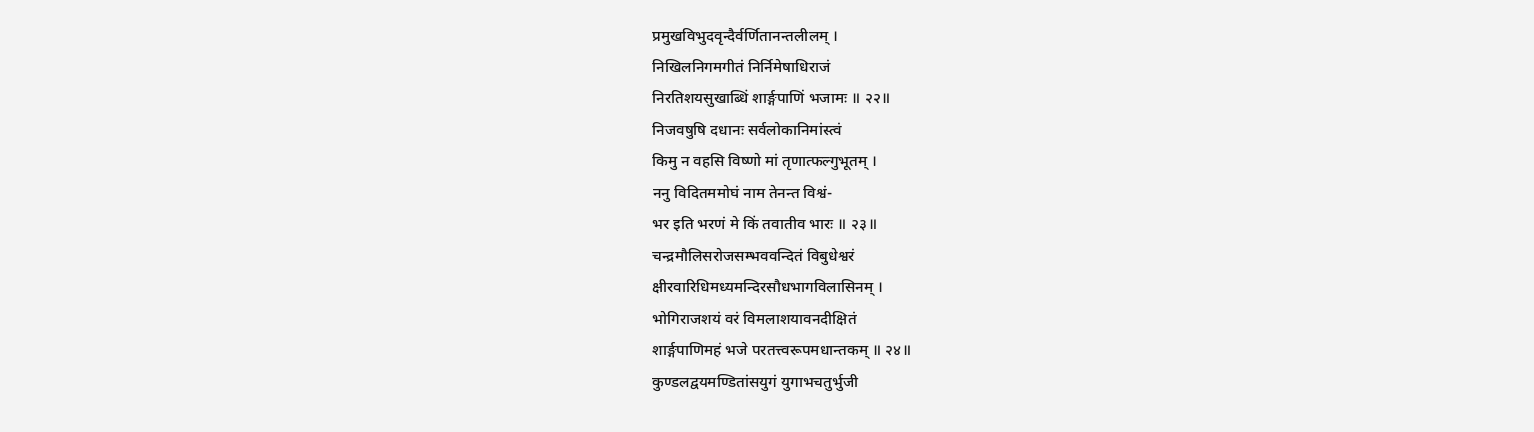प्रमुखविभुदवृन्दैर्वर्णितानन्तलीलम् ।
निखिलनिगमगीतं निर्निमेषाधिराजं
निरतिशयसुखाब्धिं शार्ङ्गपाणिं भजामः ॥ २२॥
निजवषुषि दधानः सर्वलोकानिमांस्त्वं
किमु न वहसि विष्णो मां तृणात्फल्गुभूतम् ।
ननु विदितममोघं नाम तेनन्त विश्वं-
भर इति भरणं मे किं तवातीव भारः ॥ २३॥
चन्द्रमौलिसरोजसम्भववन्दितं विबुधेश्वरं
क्षीरवारिधिमध्यमन्दिरसौधभागविलासिनम् ।
भोगिराजशयं वरं विमलाशयावनदीक्षितं
शार्ङ्गपाणिमहं भजे परतत्त्वरूपमधान्तकम् ॥ २४॥
कुण्डलद्वयमण्डितांसयुगं युगाभचतुर्भुजी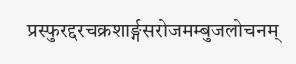प्रस्फुरद्दरचक्रशार्ङ्गसरोजमम्बुजलोचनम्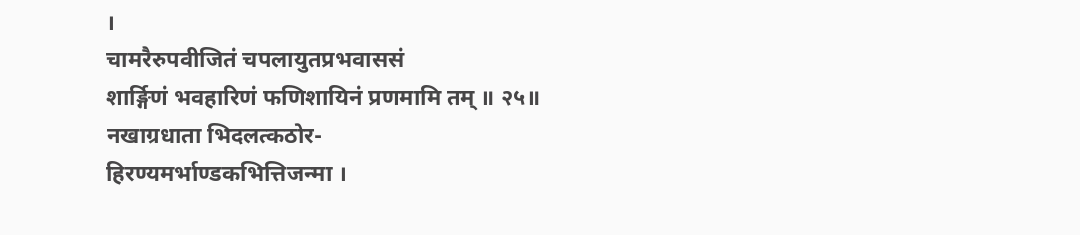।
चामरैरुपवीजितं चपलायुतप्रभवाससं
शार्ङ्गिणं भवहारिणं फणिशायिनं प्रणमामि तम् ॥ २५॥
नखाग्रधाता भिदलत्कठोर-
हिरण्यमर्भाण्डकभित्तिजन्मा ।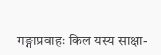गङ्गाप्रवाहः किल यस्य साक्षा-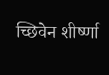च्छिवेन शीर्ष्णा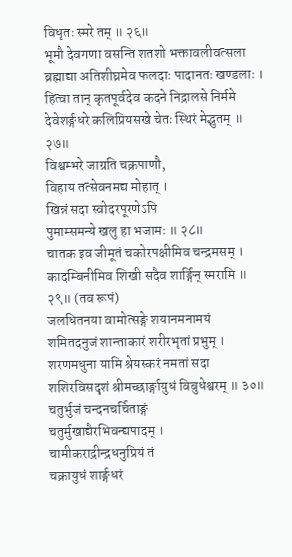विधृतः स्मरे तम् ॥ २६॥
भूमौ देवगणा वसन्ति शतशो भक्तावलीवत्सला
ब्रह्माद्या अतिशीघ्रमेव फलदाः पादानतः खण्डलाः ।
हित्वा तान् कृतपूर्वदेव कदने निद्रालसे निर्ममे
देवेशर्ङ्गधरे कलिप्रियसखे चेतः स्थिरं मेद्भुतम् ॥ २७॥
विश्वम्भरे जाग्रति चक्रपाणौ,
विहाय तत्सेवनमद्य मोहात् ।
खिन्नं सदा स्वोदरपूरणेऽपि
पुमाम्समन्ये खलु हा भजामः ॥ २८॥
चातक इव जीमूतं चकोरपक्षीमिव चन्द्रमसम् ।
कादम्बिनीमिव शिखी सदैव शार्ङ्गिन् स्मरामि ॥ २९॥ (तव रूपं)
जलधितनया वामोत्सङ्गे शयानमनामयं
शमितदनुजं शान्ताकारं शरीरभृतां प्रभुम् ।
शरणमधुना यामि श्रेयस्करं नमतां सदा
शशिरविसदृशं श्रीमच्छार्ङ्गायुधं विबुधेश्वरम् ॥ ३०॥
चतुर्भुजं चन्दनचर्चिताङ्गं
चतुर्मुखाद्यैरभिवन्द्यपादम् ।
चामीकराद्रीन्द्रधनुप्रियं तं
चक्रायुधं शार्ङ्गधरं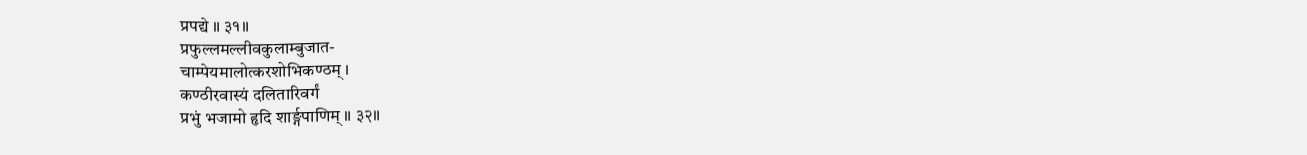प्रपद्ये ॥ ३१॥
प्रफुल्लमल्लीवकुलाम्बुजात-
चाम्पेयमालोत्करशोभिकण्ठम् ।
कण्ठीरवास्यं दलितारिवर्गं
प्रभुं भजामो हृदि शार्ङ्गपाणिम् ॥ ३२॥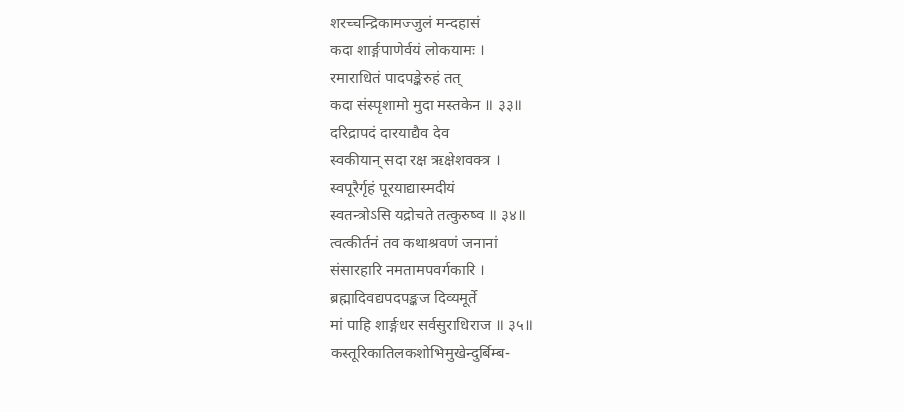शरच्चन्द्रिकामज्जुलं मन्दहासं
कदा शार्ङ्गपाणेर्वयं लोकयामः ।
रमाराधितं पादपङ्केरुहं तत्
कदा संस्पृशामो मुदा मस्तकेन ॥ ३३॥
दरिद्रापदं दारयाद्यैव देव
स्वकीयान् सदा रक्ष ऋक्षेशवक्त्र ।
स्वपूरैर्गृहं पूरयाद्यास्मदीयं
स्वतन्त्रोऽसि यद्रोचते तत्कुरुष्व ॥ ३४॥
त्वत्कीर्तनं तव कथाश्रवणं जनानां
संसारहारि नमतामपवर्गकारि ।
ब्रह्मादिवद्यपदपङ्कज दिव्यमूर्ते
मां पाहि शार्ङ्गधर सर्वसुराधिराज ॥ ३५॥
कस्तूरिकातिलकशोभिमुखेन्दुर्बिम्ब-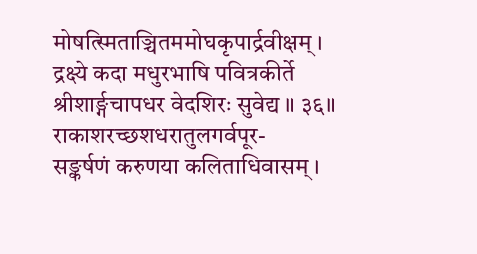मोषत्स्मिताञ्चितममोघकृपार्द्रवीक्षम् ।
द्रक्ष्ये कदा मधुरभाषि पवित्रकीर्ते
श्रीशार्ङ्गचापधर वेदशिरः सुवेद्य ॥ ३६॥
राकाशरच्छशधरातुलगर्वपूर-
सङ्कर्षणं करुणया कलिताधिवासम् ।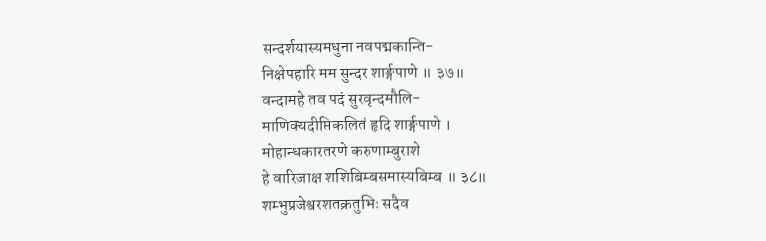सन्दर्शयास्यमधुना नवपद्मकान्ति-
निक्षेपहारि मम सुन्दर शार्ङ्गपाणे ॥ ३७॥
वन्दामहे तव पदं सुरवृन्दमौलि-
माणिक्यदीप्तिकलितं हृदि शार्ङ्गपाणे ।
मोहान्धकारतरणे करुणाम्बुराशे
हे वारिजाक्ष शशिबिम्बसमास्यबिम्ब ॥ ३८॥
शम्भुप्रजेश्वरशतक्रतुभिः सदैव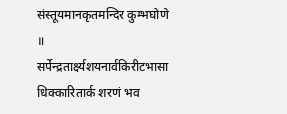संस्तूयमानकृतमन्दिर कुम्भघोणे ॥
सर्पेन्द्रतार्क्ष्यशयनार्वकिरीटभासा
धिक्कारितार्क शरणं भव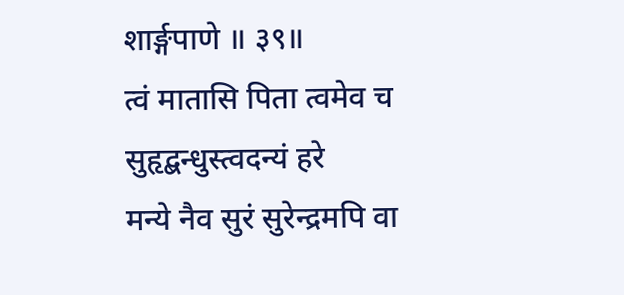शार्ङ्गपाणे ॥ ३९॥
त्वं मातासि पिता त्वमेव च सुहृद्बन्धुस्त्वदन्यं हरे
मन्ये नैव सुरं सुरेन्द्रमपि वा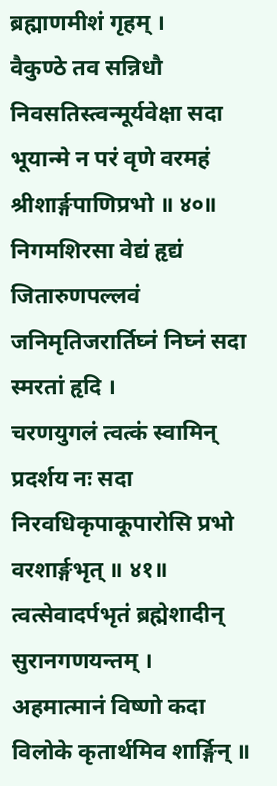ब्रह्माणमीशं गृहम् ।
वैकुण्ठे तव सन्निधौ निवसतिस्त्वन्मूर्यवेक्षा सदा
भूयान्मे न परं वृणे वरमहं श्रीशार्ङ्गपाणिप्रभो ॥ ४०॥
निगमशिरसा वेद्यं हृद्यं जितारुणपल्लवं
जनिमृतिजरार्तिघ्नं निघ्नं सदा स्मरतां हृदि ।
चरणयुगलं त्वत्कं स्वामिन् प्रदर्शय नः सदा
निरवधिकृपाकूपारोसि प्रभो वरशार्ङ्गभृत् ॥ ४१॥
त्वत्सेवादर्पभृतं ब्रह्मेशादीन् सुरानगणयन्तम् ।
अहमात्मानं विष्णो कदा विलोके कृतार्थमिव शार्ङ्गिन् ॥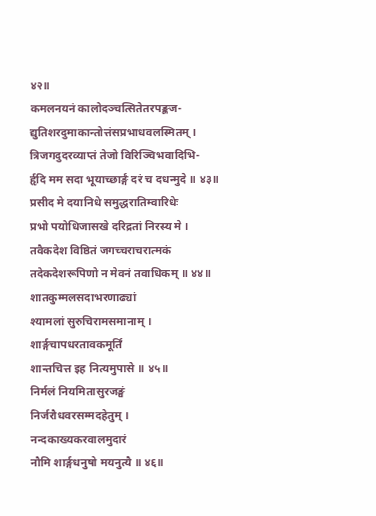४२॥
कमलनयनं कालोदञ्चत्सितेतरपङ्कज-
द्युतिशरदुमाकान्तोत्तंसप्रभाधवलस्मितम् ।
त्रिजगदुदरव्याप्तं तेजो विरिञ्चिभवादिभि-
र्हृदि मम सदा भूयाच्छार्ङ्गं दरं च दधन्मुदे ॥ ४३॥
प्रसीद मे दयानिधे समुद्धरातिम्वारिधेः
प्रभो पयोधिजासखे दरिद्रतां निरस्य मे ।
तवैकदेश विष्ठितं जगच्चराचरात्मकं
तदेकदेशरूपिणो न मेवनं तवाधिकम् ॥ ४४॥
शातकुम्मलसदाभरणाढ्यां
श्यामलां सुरुचिरामसमानाम् ।
शार्ङ्गचापधरतावकमूर्तिं
शान्तचित्त इह नित्यमुपासे ॥ ४५॥
निर्मलं नियमितासुरजङ्घं
निर्जरौधवरसम्मदहेतुम् ।
नन्दकाख्यकरवालमुदारं
नौमि शार्ङ्गधनुषो मयनुत्यै ॥ ४६॥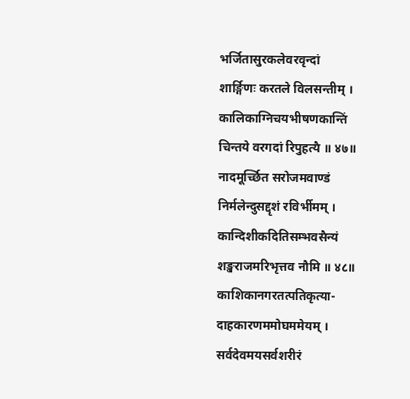भर्जितासुरकलेवरवृन्दां
शार्ङ्गिणः करतले विलसन्तीम् ।
कालिकाग्निचयभीषणकान्तिं
चिन्तये वरगदां रिपुहत्यै ॥ ४७॥
नादमूर्च्छित सरोजमवाण्डं
निर्मलेन्दुसद्दृशं रविर्भीमम् ।
कान्दिशीकदितिसम्भवसैन्यं
शङ्खराजमरिभृत्तव नौमि ॥ ४८॥
काशिकानगरतत्पतिकृत्या-
दाहकारणममोघममेयम् ।
सर्वदेवमयसर्वशरीरं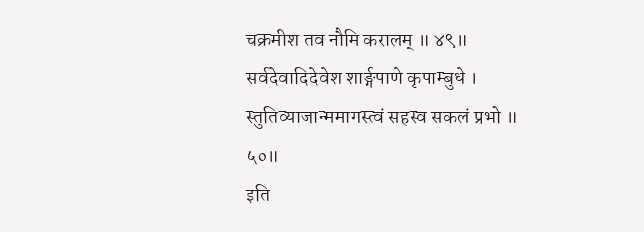चक्रमीश तव नौमि करालम् ॥ ४९॥
सर्वदेवादिदेवेश शार्ङ्गपाणे कृपाम्बुधे ।
स्तुतिव्याजान्ममागस्त्वं सहस्व सकलं प्रभो ॥ ५०॥
इति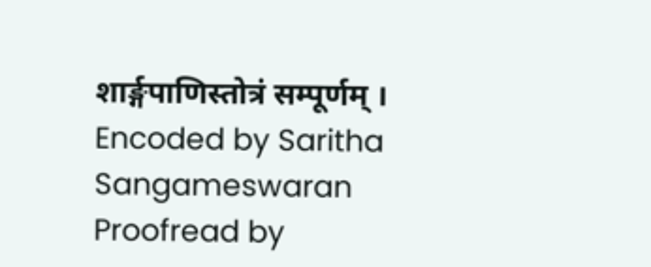शार्ङ्गपाणिस्तोत्रं सम्पूर्णम् ।
Encoded by Saritha Sangameswaran
Proofread by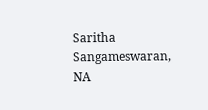Saritha Sangameswaran, NA